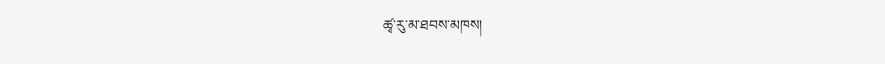ཚྭ་རུ་མ་ཐབས་མཁས།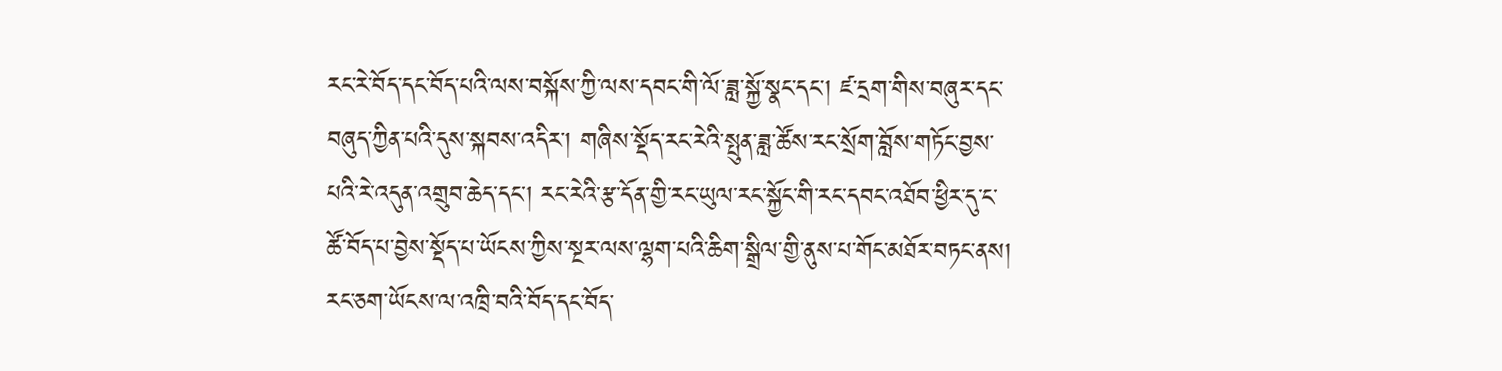རང་རེ་བོད་དང་བོད་པའི་ལས་བསྐོས་ཀྱི་ལས་དབང་གི་ལོ་ཟླ་སྐྱོ་སྣང་དང་། ཛ་དྲག་གིས་བཞུར་དང་བཞུད་ཀྱིན་པའི་དུས་སྐབས་འདིར་། གཞིས་སྡོད་རང་རེའི་སྤུན་ཟླ་ཚོས་རང་སྲོག་བློས་གཏོང་བྱས་པའི་རེ་འདུན་འགྲུབ་ཆེད་དང་། རང་རེའི་རྩ་དོན་གྱི་རང་ཡུལ་རང་སྐྱོང་གི་རང་དབང་འཐོབ་ཕྱིར་དུ་ང་ཚོ་བོད་པ་བྱེས་སྡོད་པ་ཡོངས་ཀྱིས་སྔར་ལས་ལྷག་པའི་ཆིག་སྒྲིལ་གྱི་ནུས་པ་གོང་མཐོར་བཏང་ནས། རང་ཅག་ཡོངས་ལ་འཁྲི་བའི་བོད་དང་བོད་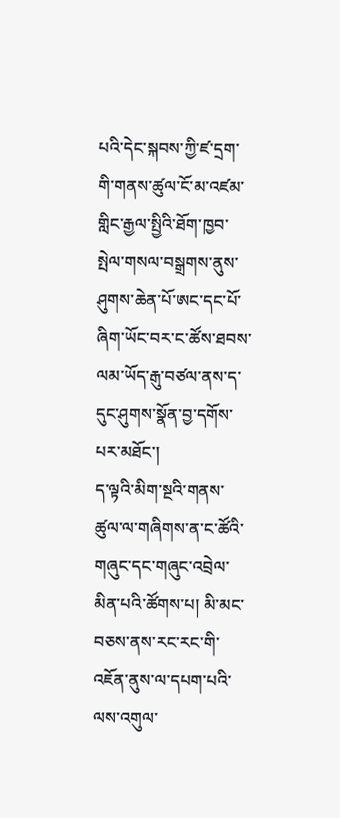པའི་དེང་སྐབས་ཀྱི་ཛ་དྲག་གི་གནས་ཚུལ་ངོ་མ་འཛམ་གླིང་རྒྱལ་སྤྱིའི་ཐོག་ཁྱབ་སྤེལ་གསལ་བསྒྲགས་ནུས་ཤུགས་ཆེན་པོ་ཨང་དང་པོ་ཞིག་ཡོང་བར་ང་ཚོས་ཐབས་ལམ་ཡོད་རྒུ་བཙལ་ནས་ད་དུང་ཤུགས་སྣོན་བྱ་དགོས་པར་མཐོང་།
ད་ལྟའི་མིག་སྔའི་གནས་ཚུལ་ལ་གཞིགས་ན་ང་ཚོའི་གཞུང་དང་གཞུང་འབྲེལ་མིན་པའི་ཚོགས་པ། མི་མང་བཅས་ནས་རང་རང་གི་འཇོན་ནུས་ལ་དཔག་པའི་ལས་འགུལ་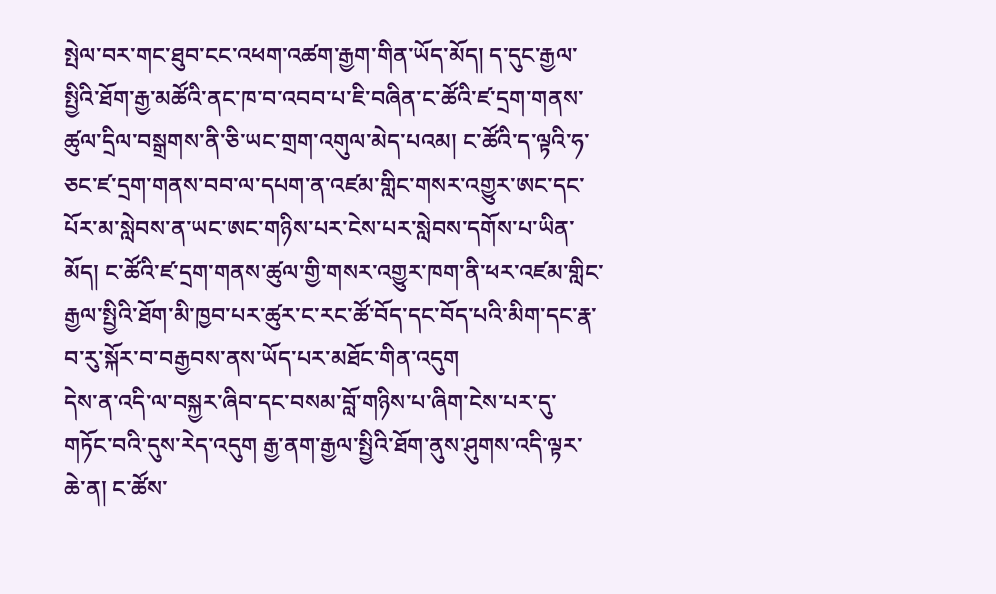སྤེལ་བར་གང་ཐུབ་ངང་འཕག་འཚག་རྒྱག་གིན་ཡོད་མོད། ད་དུང་རྒྱལ་སྤྱིའི་ཐོག་རྒྱ་མཚོའི་ནང་ཁ་བ་འབབ་པ་ཇི་བཞིན་ང་ཚོའི་ཛ་དྲག་གནས་ཚུལ་དྲིལ་བསྒྲགས་ནི་ཅི་ཡང་གྲག་འགུལ་མེད་པའམ། ང་ཚོའི་ད་ལྟའི་ཧ་ཅང་ཛ་དྲག་གནས་བབ་ལ་དཔག་ན་འཛམ་གླིང་གསར་འགྱུར་ཨང་དང་པོར་མ་སླེབས་ན་ཡང་ཨང་གཉིས་པར་ངེས་པར་སླེབས་དགོས་པ་ཡིན་མོད། ང་ཚོའི་ཛ་དྲག་གནས་ཚུལ་གྱི་གསར་འགྱུར་ཁག་ནི་ཕར་འཛམ་གླིང་རྒྱལ་སྤྱིའི་ཐོག་མི་ཁྱབ་པར་ཚུར་ང་རང་ཚོ་བོད་དང་བོད་པའི་མིག་དང་རྣ་བ་རུ་སྐོར་བ་བརྒྱབས་ནས་ཡོད་པར་མཐོང་གིན་འདུག
དེས་ན་འདི་ལ་བསྐྱར་ཞིབ་དང་བསམ་བློ་གཉིས་པ་ཞིག་ངེས་པར་དུ་གཏོང་བའི་དུས་རེད་འདུག རྒྱ་ནག་རྒྱལ་སྤྱིའི་ཐོག་ནུས་ཤུགས་འདི་ལྟར་ཆེ་ན། ང་ཚོས་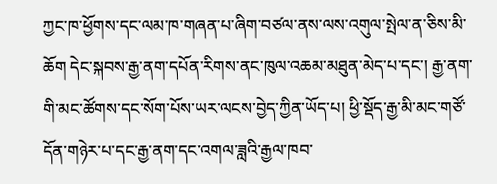ཀྱང་ཁ་ཕྱོགས་དང་ལམ་ཁ་གཞན་པ་ཞིག་བཙལ་ནས་ལས་འགུལ་སྤེལ་ན་ཅིས་མི་ཆོག དེང་སྐབས་རྒྱ་ནག་དཔོན་རིགས་ནང་ཁུལ་འཆམ་མཐུན་མེད་པ་དང་། རྒྱ་ནག་གི་མང་ཚོགས་དང་སོག་པོས་ཡར་ལངས་བྱེད་ཀྱིན་ཡོད་པ། ཕྱི་སྡོད་རྒྱ་མི་མང་གཙོ་དོན་གཉེར་པ་དང་རྒྱ་ནག་དང་འགལ་ཟླའི་རྒྱལ་ཁབ་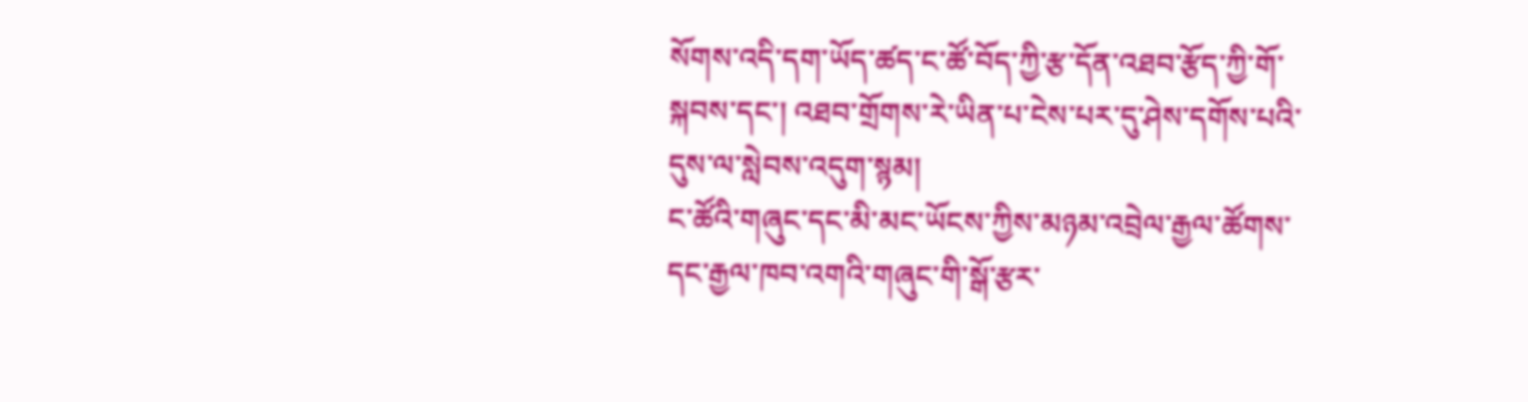སོགས་འདི་དག་ཡོད་ཚད་ང་ཚོ་བོད་ཀྱི་རྩ་དོན་འཐབ་རྩོད་ཀྱི་གོ་སྐབས་དང་། འཐབ་གྲོགས་རེ་ཡིན་པ་ངེས་པར་དུ་ཤེས་དགོས་པའི་དུས་ལ་སླེབས་འདུག་སྙམ།
ང་ཚོའི་གཞུང་དང་མི་མང་ཡོངས་ཀྱིས་མཉམ་འབྲེལ་རྒྱལ་ཚོགས་དང་རྒྱལ་ཁབ་འགའི་གཞུང་གི་སྒོ་རྩར་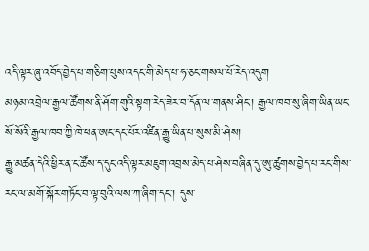འདི་ལྟར་ཞུ་འབོད་བྱེད་པ་གཅིག་པུས་འདང་གི་མེད་པ་ཧ་ཅང་གསལ་པོ་རེད་འདུག
མཉམ་འབྲེལ་རྒྱལ་ཚོགས་ནི་ཤོག་གུའི་སྟག་རེད་ཟེར་བ་དོན་ལ་གནས་ཤིང་། རྒྱལ་ཁབ་སུ་ཞིག་ཡིན་ཡང་སོ་སོའི་རྒྱལ་ཁབ་ཀྱི་ཁེ་ཕན་ཨང་དང་པོར་འཛིན་རྒྱུ་ཡིན་པ་སུས་མི་ཤེས།
རྒྱུ་མཚན་དེའི་ཕྱིར་ན་ང་ཚོས་ད་དུང་འདི་ལྟར་མཇུག་འབྲས་མེད་པ་ཤེས་བཞིན་དུ་ཨུ་ཚུགས་བྱེད་པ་རང་གིས་རང་ལ་མགོ་སྐོར་གཏོང་བ་ལྟ་བུའི་ལས་ཀ་ཞིག་དང་། དུས་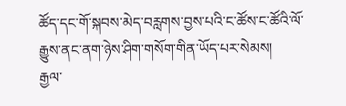ཚོད་དང་གོ་སྐབས་མེད་བརླགས་བྱས་པའི་ང་ཚོས་ང་ཚོའི་ལོ་རྒྱུས་ནང་ནག་ཉེས་ཤིག་གསོག་གིན་ཡོད་པར་སེམས།
རྒྱལ་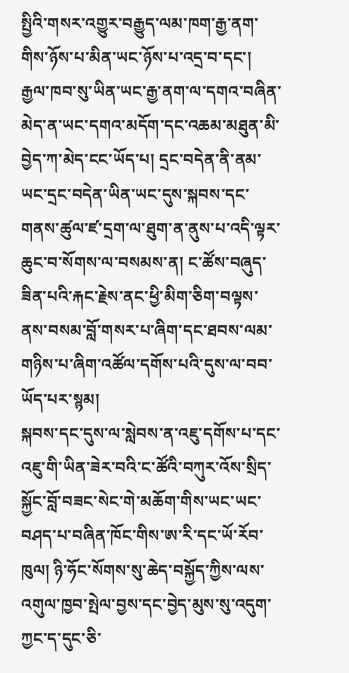སྤྱིའི་གསར་འགྱུར་བརྒྱུད་ལམ་ཁག་རྒྱ་ནག་གིས་ཉོས་པ་མིན་ཡང་ཉོས་པ་འདྲ་བ་དང་། རྒྱལ་ཁབ་སུ་ཡིན་ཡང་རྒྱ་ནག་ལ་དགའ་བཞིན་མེད་ན་ཡང་དགའ་མདོག་དང་འཆམ་མཐུན་མི་བྱེད་ཀ་མེད་ངང་ཡོད་པ། དྲང་བདེན་ནི་ནམ་ཡང་དྲང་བདེན་ཡིན་ཡང་དུས་སྐབས་དང་གནས་ཚུལ་ཛ་དྲག་ལ་ཐུག་ན་ནུས་པ་འདི་ལྟར་ཆུང་བ་སོགས་ལ་བསམས་ན། ང་ཚོས་བཞུད་ཟིན་པའི་རྐང་རྗེས་ནང་ཕྱི་མིག་ཅིག་བལྟས་ནས་བསམ་བློ་གསར་པ་ཞིག་དང་ཐབས་ལམ་གཉིས་པ་ཞིག་འཚོལ་དགོས་པའི་དུས་ལ་བབ་ཡོད་པར་སྙམ།
སྐབས་དང་དུས་ལ་སླེབས་ན་འཇུ་དགོས་པ་དང་འཇུ་གི་ཡིན་ཟེར་བའི་ང་ཚོའི་བཀུར་འོས་སྲིད་སྐྱོང་བློ་བཟང་སེང་གེ་མཆོག་གིས་ཡང་ཡང་བཤད་པ་བཞིན་ཁོང་གིས་ཨ་རི་དང་ཡོ་རོབ་ཁུལ། ཉི་ཧོང་སོགས་སུ་ཆེད་བསྐྱོད་ཀྱིས་ལས་འགུལ་ཁྱབ་སྤེལ་བྱས་དང་བྱེད་མུས་སུ་འདུག་ཀྱང་ད་དུང་ཅི་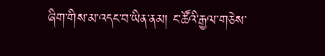ཞིག་གིས་མ་འདང་བ་ཡིན་ནམ། ང་ཚོའི་རྒྱལ་གཅེས་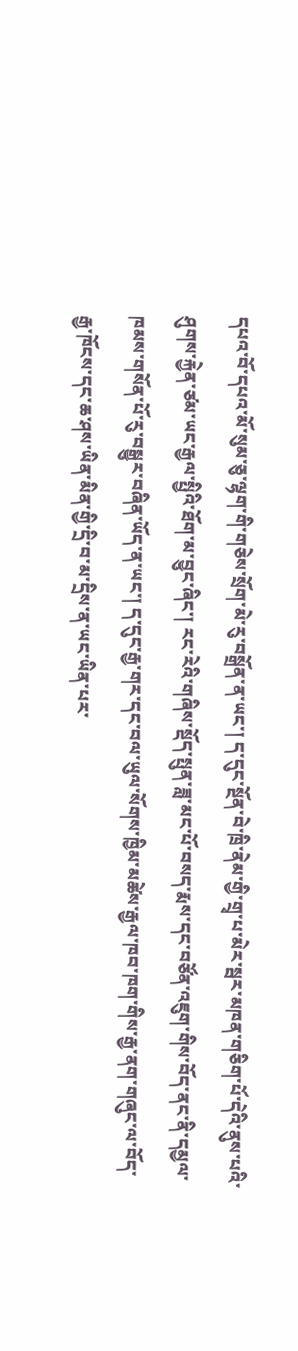དཔའ་བོ་དཔའ་མོ་སུམ་ཅུ་ལྷག་གི་གཅེས་སྲོག་མེ་རུ་བསྒྲོན་ན་ཡང་། ད་དུང་སྔོན་བེ་ཁྲི་ནེམ་གྱི་གྲྭ་པ་མེར་སྦར་མཁན་གཅིག་པོ་དེའི་ནུས་པའི་ཤུགས་རྐྱེན་ཙམ་ཡང་རྒྱལ་སྤྱིའི་ཐོག་མ་བྱུང་ཞིང་། རང་རེའི་གཞིས་སྡོད་སྤུན་ཟླ་མང་པོ་བསད་རྨས་དང་བཙོན་འཇུག་གིས་བོད་ནང་ནི་དམྱལ་ཁམས་གསོན་པོ་རུ་བསྒྱུར་བཞིན་ཡོད་ན་ཡང་། ད་དུང་རྒྱ་གར་དང་བལ་ཡུལ་སོགས་ཁྱིམ་མཚེས་རྒྱལ་ཁབ་ཁག་གིས་རྒྱ་ནག་གཞུང་ལ་བོད་རྒྱ་ཁོངས་དང་ཆ་ཤས་ཡིན་མིན་གྱི་དྲི་བ་མ་དྲིས་ན་ཡང་ཡིན་པར་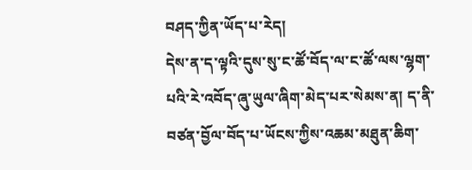བཤད་ཀྱིན་ཡོད་པ་རེད།
དེས་ན་ད་ལྟའི་དུས་སུ་ང་ཚོ་བོད་ལ་ང་ཚོ་ལས་ལྷག་པའི་རེ་འབོད་ཞུ་ཡུལ་ཞིག་མེད་པར་སེམས་ན། ད་ནི་བཙན་བྱོལ་བོད་པ་ཡོངས་ཀྱིས་འཆམ་མཐུན་ཆིག་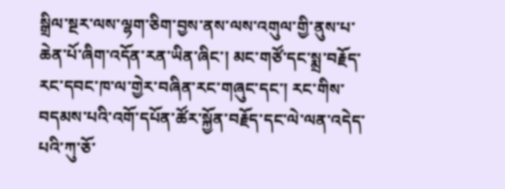སྒྲིལ་སྔར་ལས་ལྷག་ཅིག་བྱས་ནས་ལས་འགུལ་གྱི་ནུས་པ་ཆེན་པོ་ཞིག་འདོན་རན་ཡིན་ཞིང་། མང་གཙོ་དང་སྨྲ་བརྗོད་རང་དབང་ཁ་ལ་གྱེར་བཞིན་རང་གཞུང་དང་། རང་གིས་བདམས་པའི་འགོ་དཔོན་ཚོར་སྐྱོན་བརྗོད་དང་ལེ་ལན་འདེད་པའི་ཀུ་ཅོ་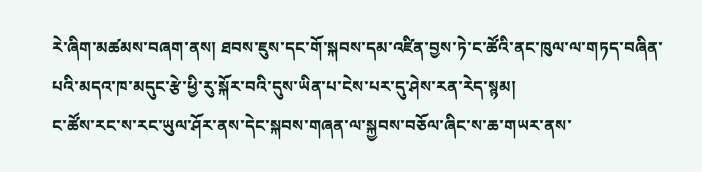རེ་ཞིག་མཚམས་བཞག་ནས། ཐབས་ཇུས་དང་གོ་སྐབས་དམ་འཛིན་བྱས་ཏེ་ང་ཚོའི་ནང་ཁུལ་ལ་གཏད་བཞིན་པའི་མདའ་ཁ་མདུང་རྩེ་ཕྱི་རུ་སྐོར་བའི་དུས་ཡིན་པ་ངེས་པར་དུ་ཤེས་རན་རེད་སྙམ།
ང་ཚོས་རང་ས་རང་ཡུལ་ཤོར་ནས་དེང་སྐབས་གཞན་ལ་སྐྱབས་བཅོལ་ཞིང་ས་ཆ་གཡར་ནས་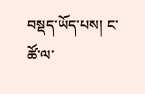བསྡད་ཡོད་པས། ང་ཚོ་ལ་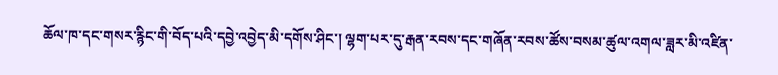ཆོལ་ཁ་དང་གསར་རྙིང་གི་བོད་པའི་དབྱེ་འབྱེད་མི་དགོས་ཤིང་། ལྷག་པར་དུ་རྒན་རབས་དང་གཞོན་རབས་ཚོས་བསམ་ཚུལ་འགལ་ཟླར་མི་འཛིན་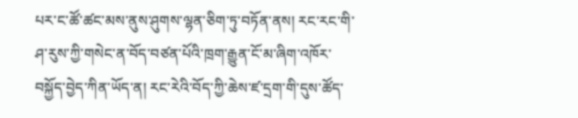པར་ང་ཚོ་ཚང་མས་ནུས་ཤུགས་ལྷན་ཅིག་ཏུ་བཏོན་ནས། རང་རང་གི་ཤ་རུས་ཀྱི་གསེང་ན་བོད་བཙན་པོའི་ཁྲག་རྒྱུན་ངོ་མ་ཞིག་འཁོར་བསྐྱོད་བྱེད་ཀིན་ཡོད་ན། རང་རེའི་བོད་ཀྱི་ཆེས་ཛ་དྲག་གི་དུས་ཚོད་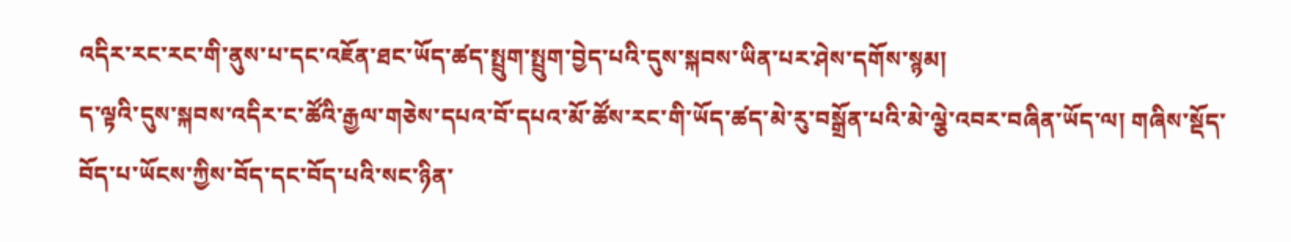འདིར་རང་རང་གི་ནུས་པ་དང་འཇོན་ཐང་ཡོད་ཚད་སྤྲུག་སྤྲུག་བྱེད་པའི་དུས་སྐབས་ཡིན་པར་ཤེས་དགོས་སྙམ།
ད་ལྟའི་དུས་སྐབས་འདིར་ང་ཚོའི་རྒྱལ་གཅེས་དཔའ་བོ་དཔའ་མོ་ཚོས་རང་གི་ཡོད་ཚད་མེ་རུ་བསྒྲོན་པའི་མེ་ལྕེ་འབར་བཞིན་ཡོད་ལ། གཞིས་སྡོད་བོད་པ་ཡོངས་ཀྱིས་བོད་དང་བོད་པའི་སང་ཉིན་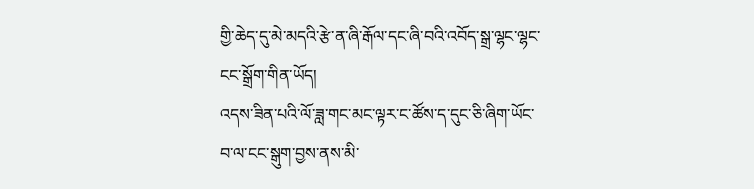གྱི་ཆེད་དུ་མེ་མདའི་རྩེ་ན་ཞི་རྒོལ་དང་ཞི་བའི་འབོད་སྒྲ་ལྷང་ལྷང་ངང་སྒྲོག་གིན་ཡོད།
འདས་ཟིན་པའི་ལོ་ཟླ་གང་མང་ལྟར་ང་ཚོས་ད་དུང་ཅི་ཞིག་ཡོང་བ་ལ་ངང་སྒུག་བྱས་ནས་མི་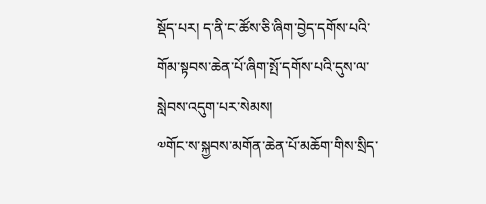སྡོད་པར། ད་ནི་ང་ཚོས་ཅི་ཞིག་བྱེད་དགོས་པའི་གོམ་སྟབས་ཆེན་པོ་ཞིག་སྤོ་དགོས་པའི་དུས་ལ་སླེབས་འདུག་པར་སེམས།
༧གོང་ས་སྐྱབས་མགོན་ཆེན་པོ་མཆོག་གིས་སྲིད་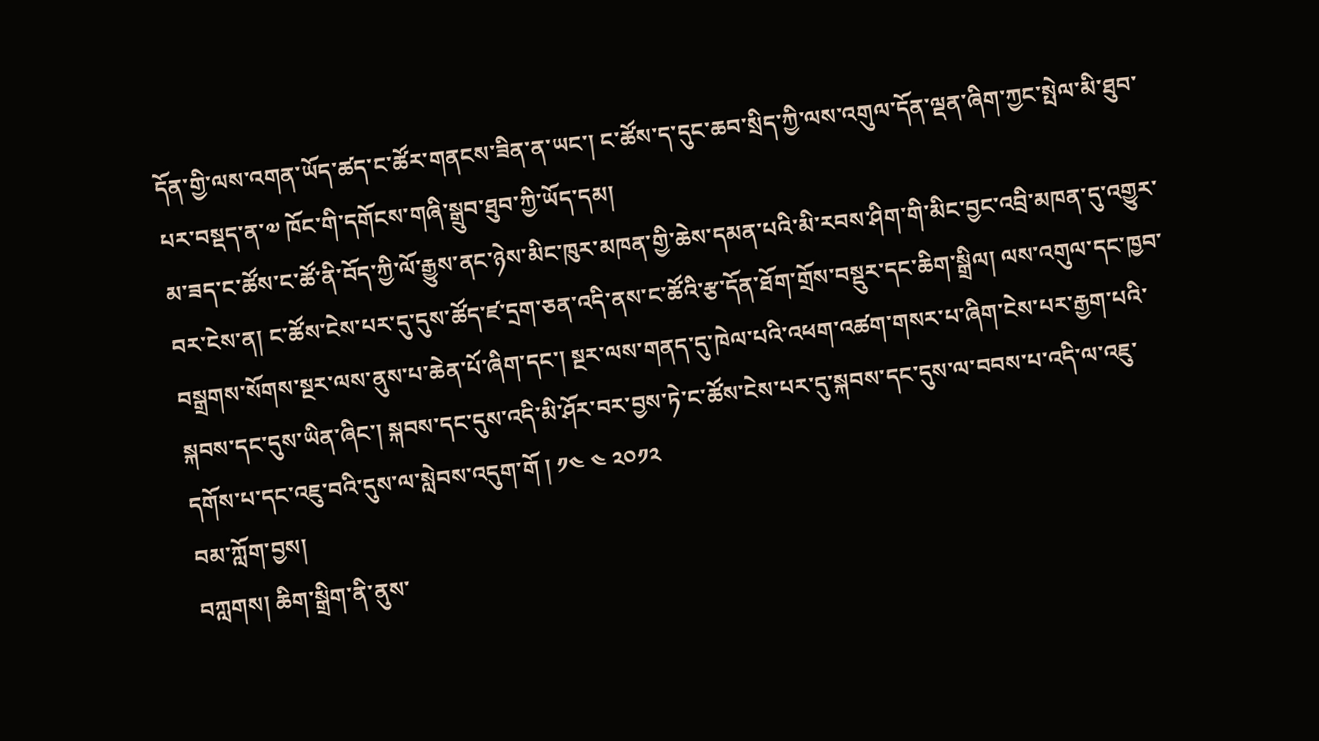དོན་གྱི་ལས་འགན་ཡོད་ཚད་ང་ཚོར་གནངས་ཟིན་ན་ཡང་། ང་ཚོས་ད་དུང་ཆབ་སྲིད་ཀྱི་ལས་འགུལ་དོན་ལྡན་ཞིག་ཀྱང་སྤེལ་མི་ཐུབ་པར་བསྡད་ན་༧ ཁོང་གི་དགོངས་གཞི་སྒྲུབ་ཐུབ་ཀྱི་ཡོད་དམ།
མ་ཟད་ང་ཚོས་ང་ཚོ་ནི་བོད་ཀྱི་ལོ་རྒྱུས་ནང་ཉེས་མིང་ཁུར་མཁན་གྱི་ཆེས་དམན་པའི་མི་རབས་ཤིག་གི་མིང་བྱང་འབྲི་མཁན་དུ་འགྱུར་བར་ངེས་ན། ང་ཚོས་ངེས་པར་དུ་དུས་ཚོད་ཛ་དྲག་ཅན་འདི་ནས་ང་ཚོའི་རྩ་དོན་ཐོག་གྲོས་བསྡུར་དང་ཆིག་སྒྲིལ། ལས་འགུལ་དང་ཁྱབ་བསྒྲགས་སོགས་སྔར་ལས་ནུས་པ་ཆེན་པོ་ཞིག་དང་། སྔར་ལས་གནད་དུ་ཁེལ་པའི་འཕག་འཚག་གསར་པ་ཞིག་ངེས་པར་རྒྱག་པའི་སྐབས་དང་དུས་ཡིན་ཞིང་། སྐབས་དང་དུས་འདི་མི་ཤོར་བར་བྱས་ཏེ་ང་ཚོས་ངེས་པར་དུ་སྐབས་དང་དུས་ལ་བབས་པ་འདི་ལ་འཇུ་དགོས་པ་དང་འཇུ་བའི་དུས་ལ་སླེབས་འདུག་གོ ། ༡༤ ༤ ༢༠༡༢
བམ་ཀློག་བྱས།
བཀླགས། ཆིག་སྒྲིག་ནི་ནུས་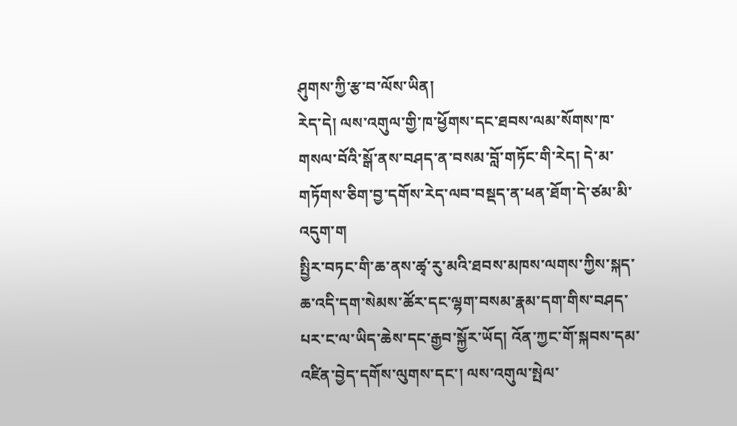ཤུགས་ཀྱི་རྩ་བ་ལོས་ཡིན།
རེད་དེ། ལས་འགུལ་གྱི་ཁ་ཕྱོགས་དང་ཐབས་ལམ་སོགས་ཁ་གསལ་བོའི་སྒོ་ནས་བཤད་ན་བསམ་བློ་གཏོང་གི་རེད། དེ་མ་གཏོགས་ཅིག་བྱ་དགོས་རེད་ལབ་བསྡད་ན་ཕན་ཐོག་དེ་ཙམ་མི་འདུག་ག
སྤྱིར་བཏང་གི་ཆ་ནས་ཚྭ་རུ་མའི་ཐབས་མཁས་ལགས་ཀྱིས་སྐད་ཆ་འདི་དག་སེམས་ཚོར་དང་ལྷག་བསམ་རྣམ་དག་གིས་བཤད་པར་ང་ལ་ཡིད་ཆེས་དང་རྒྱབ་སྐྱོར་ཡོད། འོན་ཀྱང་གོ་སྐབས་དམ་འཛིན་བྱེད་དགོས་ལུགས་དང་། ལས་འགུལ་སྤེལ་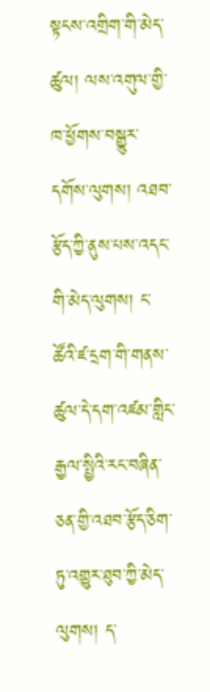སྟངས་འགྲིག་གི་མེད་ཚུལ། ལས་འགུལ་གྱི་ཁ་ཕྱོགས་བསྒྱུར་དགོས་ལུགས། འཐབ་རྩོད་ཀྱི་ནུས་པས་འདང་གི་མེད་ལུགས། ང་ཚོའི་ཛ་དྲག་གི་གནས་ཚུལ་དེ་དག་འཛམ་གླིང་རྒྱལ་སྤྱིའི་རང་བཞིན་ཅན་གྱི་འཐབ་རྩོད་ཅིག་ཏུ་འགྱུར་ཐུབ་ཀྱི་མེད་ལུགས། ད་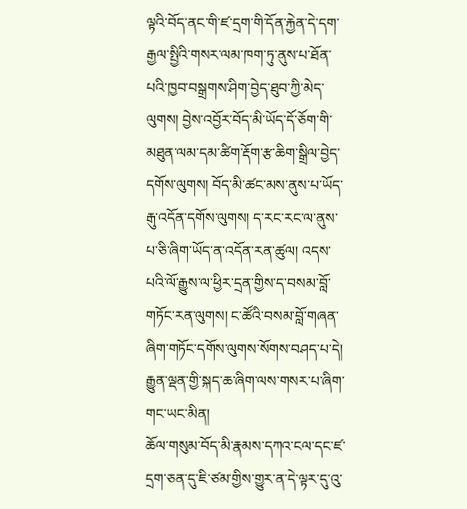ལྟའི་བོད་ནང་གི་ཛ་དྲག་གི་དོན་རྐྱེན་དེ་དག་རྒྱལ་སྤྱིའི་གསར་ལམ་ཁག་ཏུ་ནུས་པ་ཐོན་པའི་ཁྱབ་བསྒྲགས་ཤིག་བྱེད་ཐུབ་ཀྱི་མེད་ལུགས། བྱེས་འབྱོར་བོད་མི་ཡོད་དོ་ཅོག་གི་མཐུན་ལམ་དམ་ཚིག་རྡོག་རྩ་ཆིག་སྒྲིལ་བྱེད་དགོས་ལུགས། བོད་མི་ཚང་མས་ནུས་པ་ཡོད་རྒུ་འདོན་དགོས་ལུགས། ད་རང་རང་ལ་ནུས་པ་ཅི་ཞིག་ཡོད་ན་འདོན་རན་ཚུལ། འདས་པའི་ལོ་རྒྱུས་ལ་ཕྱིར་དྲན་གྱིས་ད་བསམ་བློ་གཏོང་རན་ལུགས། ང་ཚོའི་བསམ་བློ་གཞན་ཞིག་གཏོང་དགོས་ལུགས་སོགས་བཤད་པ་དེ། རྒྱུན་ལྡན་གྱི་སྐད་ཆ་ཞིག་ལས་གསར་པ་ཞིག་གང་ཡང་མིན།
ཆོལ་གསུམ་བོད་མི་རྣམས་དཀའ་ངལ་དང་ཛ་དྲག་ཅན་དུ་ཇི་ཙམ་གྱིས་གྱུར་ན་དེ་ལྟར་དུ་འུ་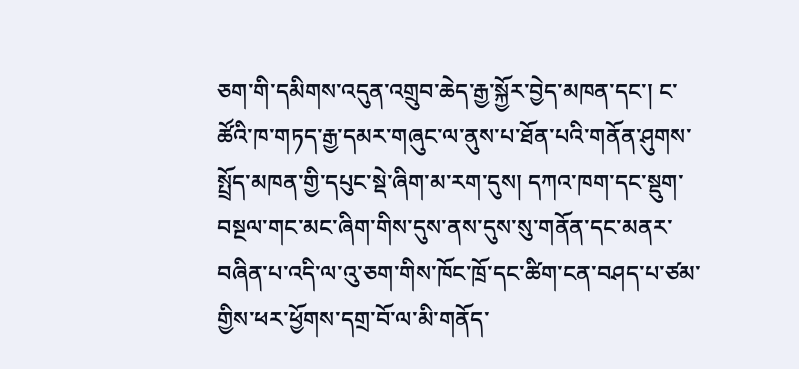ཅག་གི་དམིགས་འདུན་འགྲུབ་ཆེད་རྒྱ་སྐྱོར་བྱེད་མཁན་དང་། ང་ཚོའི་ཁ་གཏད་རྒྱ་དམར་གཞུང་ལ་ནུས་པ་ཐོན་པའི་གནོན་ཤུགས་སྤྲོད་མཁན་གྱི་དཔུང་སྡེ་ཞིག་མ་རག་དུས། དཀའ་ཁག་དང་སྡུག་བསྔལ་གང་མང་ཞིག་གིས་དུས་ནས་དུས་སུ་གནོན་དང་མནར་བཞིན་པ་འདི་ལ་འུ་ཅག་གིས་ཁོང་ཁྲོ་དང་ཚིག་ངན་བཤད་པ་ཙམ་གྱིས་ཕར་ཕྱོགས་དགྲ་བོ་ལ་མི་གནོད་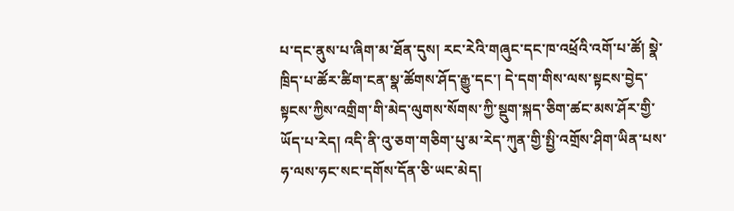པ་དང་ནུས་པ་ཞིག་མ་ཐོན་དུས། རང་རེའི་གཞུང་དང་ཁ་འཕྲོའི་འགོ་པ་ཚོ། སྣེ་ཁྲིད་པ་ཚོར་ཚིག་ངན་སྣ་ཚོགས་ཤོད་རྒྱུ་དང་། དེ་དག་གིས་ལས་སྟངས་བྱེད་སྟངས་ཀྱིས་འགྲིག་གི་མེད་ལུགས་སོགས་ཀྱི་སྡུག་སྐད་ཅིག་ཚང་མས་ཤོར་གྱི་ཡོད་པ་རེད། འདི་ནི་འུ་ཅག་གཅིག་པུ་མ་རེད་ཀུན་གྱི་སྤྱི་འགྲོས་ཤིག་ཡིན་པས་ཧ་ལས་ཧང་སང་དགོས་དོན་ཅི་ཡང་མེད།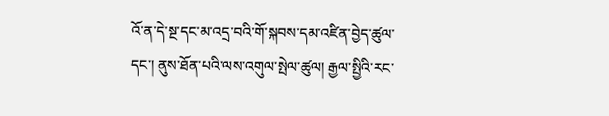འོ་ན་དེ་སྔ་དང་མ་འདྲ་བའི་གོ་སྐབས་དམ་འཛིན་བྱེད་ཚུལ་དང་། ནུས་ཐོན་པའི་ལས་འགུལ་སྤེལ་ཚུལ། རྒྱལ་སྤྱིའི་རང་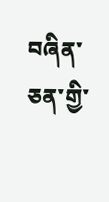བཞིན་ཅན་གྱི་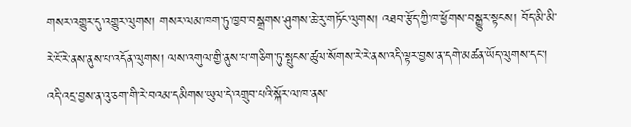གསར་འགྱུར་དུ་འགྱུར་ལུགས། གསར་ལམ་ཁག་ཏུ་ཁྱབ་བསྒྲགས་ཤུགས་ཆེ་རུ་གཏོང་ལུགས། འཐབ་རྩོད་ཀྱི་ཁ་ཕྱོགས་བསྒྱུར་སྟངས། བོད་མི་མི་རེ་ངོ་རེ་ནས་ནུས་པ་འདོན་ལུགས། ལས་འགུལ་གྱི་ནུས་པ་གཅིག་ཏུ་སྤུངས་ཚུལ་སོགས་རེ་རེ་ནས་འདི་ལྟར་བྱས་ན་དགེ་མཚན་ཡོད་ལུགས་དང་། འདི་འདྲ་བྱས་ན་འུ་ཅག་གི་རེ་བའམ་དམིགས་ཡུལ་དེ་འགྲུབ་པའི་སྐོར་ལ་ཁ་ནས་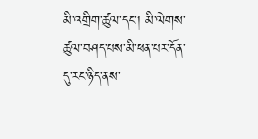མི་འགྲིག་ཚུལ་དང་། མི་ལེགས་ཚུལ་བཤད་པས་མི་ཕན་པར་དོན་དུ་རང་ཉིད་ནས་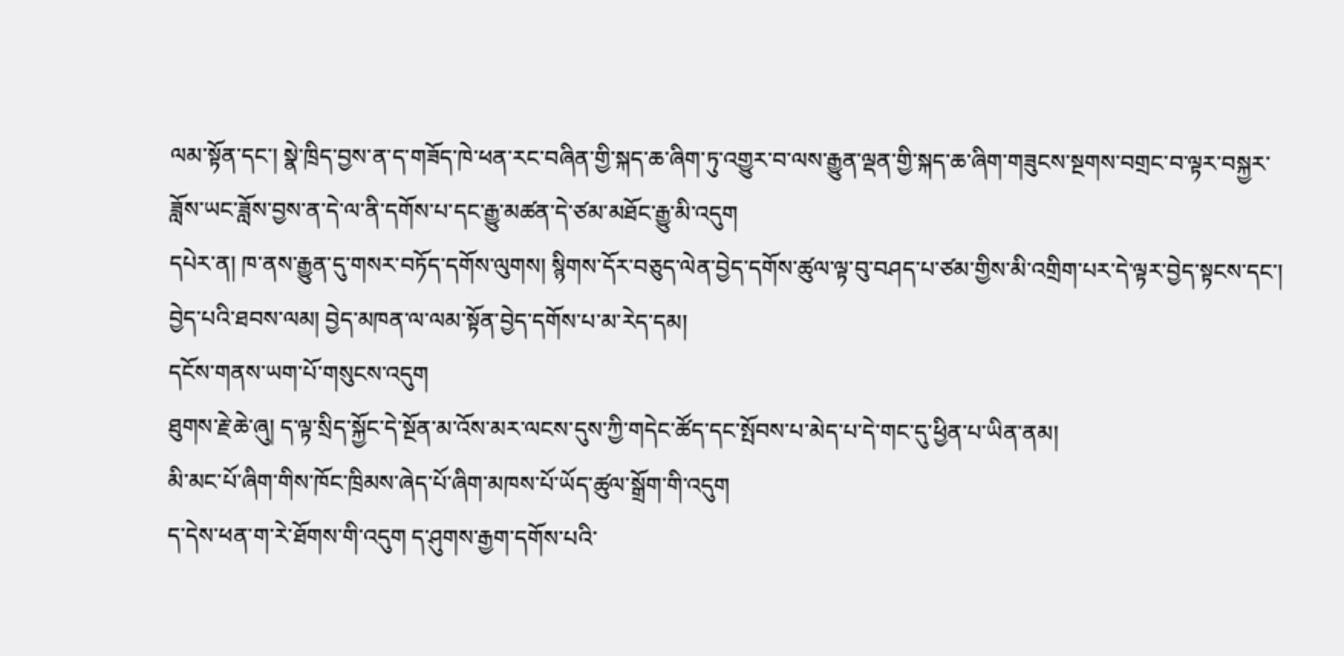ལམ་སྟོན་དང་། སྣེ་ཁྲིད་བྱས་ན་ད་གཟོད་ཁེ་ཕན་རང་བཞིན་གྱི་སྐད་ཆ་ཞིག་ཏུ་འགྱུར་བ་ལས་རྒྱུན་ལྡན་གྱི་སྐད་ཆ་ཞིག་གཟུངས་སྔགས་བགྲང་བ་ལྟར་བསྐྱར་ཟློས་ཡང་ཟློས་བྱས་ན་དེ་ལ་ནི་དགོས་པ་དང་རྒྱུ་མཚན་དེ་ཙམ་མཐོང་རྒྱུ་མི་འདུག
དཔེར་ན། ཁ་ནས་རྒྱུན་དུ་གསར་བཏོད་དགོས་ལུགས། སྙིགས་དོར་བཅུད་ལེན་བྱེད་དགོས་ཚུལ་ལྟ་བུ་བཤད་པ་ཙམ་གྱིས་མི་འགྲིག་པར་དེ་ལྟར་བྱེད་སྟངས་དང་། བྱེད་པའི་ཐབས་ལམ། བྱེད་མཁན་ལ་ལམ་སྟོན་བྱེད་དགོས་པ་མ་རེད་དམ།
དངོས་གནས་ཡག་པོ་གསུངས་འདུག
ཐུགས་རྗེ་ཆེ་ཞུ། ད་ལྟ་སྲིད་སྐྱོང་དེ་སྔོན་མ་འོས་མར་ལངས་དུས་ཀྱི་གདེང་ཚོད་དང་སྤོབས་པ་མེད་པ་དེ་གང་དུ་ཕྱིན་པ་ཡིན་ནམ།
མི་མང་པོ་ཞིག་གིས་ཁོང་ཁྲིམས་ཞེད་པོ་ཞིག་མཁས་པོ་ཡོད་ཚུལ་སྒྲོག་གི་འདུག
ད་དེས་ཕན་ག་རེ་ཐོགས་གི་འདུག ད་ཤུགས་རྒྱག་དགོས་པའི་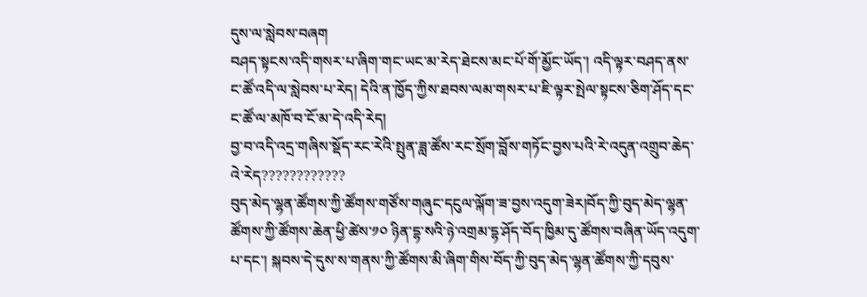དུས་ལ་སླེབས་བཞག
བཤད་སྟངས་འདི་གསར་པ་ཞིག་གང་ཡང་མ་རེད་ཐེངས་མང་པོ་གོ་མྱོང་ཡོད་། འདི་ལྟར་བཤད་ནས་ང་ཚོ་འདི་ལ་སླེབས་པ་རེད། དེའི་ན་ཁྱོད་ཀྱིས་ཐབས་ལམ་གསར་པ་ཇི་ལྟར་སྤེལ་སྟངས་ཅིག་ཤོད་དང་ང་ཚོ་ལ་མཁོ་བ་ངོ་མ་དེ་འདི་རེད།
བྱ་བ་འདི་འདྲ་གཞིས་སྡོད་རང་རེའི་སྤུན་ཟླ་ཚོས་རང་སྲོག་བློས་གཏོང་བྱས་པའི་རེ་འདུན་འགྲུབ་ཆེད་འེ་རེད????????????
བུད་མེད་ལྷན་ཚོགས་ཀྱི་ཚོགས་གཙོས་གཞུང་དངུལ་ལྐོག་ཟ་བྱས་འདུག་ཟེར།བོད་ཀྱི་བུད་མེད་ལྷན་ཚོགས་ཀྱི་ཚོགས་ཆེན་ཕྱི་ཚེས་༡༠ ཉིན་དྷ་སའི་ཉེ་འགྲམ་དྷ་ཤོད་བོད་ཁྱིམ་དུ་ཚོགས་བཞིན་ཡོད་འདུག་པ་དང་། སྐབས་དེ་དུས་ས་གནས་ཀྱི་ཚོགས་མི་ཞིག་གིས་བོད་ཀྱི་བུད་མེད་ལྷན་ཚོགས་ཀྱི་དབུས་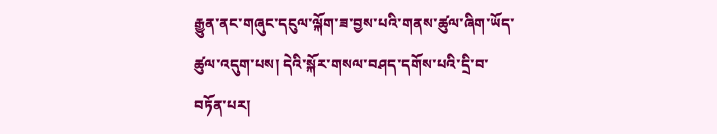རྒྱུན་ནང་གཞུང་དངུལ་ལྐོག་ཟ་བྱས་པའི་གནས་ཚུལ་ཞིག་ཡོད་ཚུལ་འདུག་པས། དེའི་སྐོར་གསལ་བཤད་དགོས་པའི་དྲི་བ་བཏོན་པར།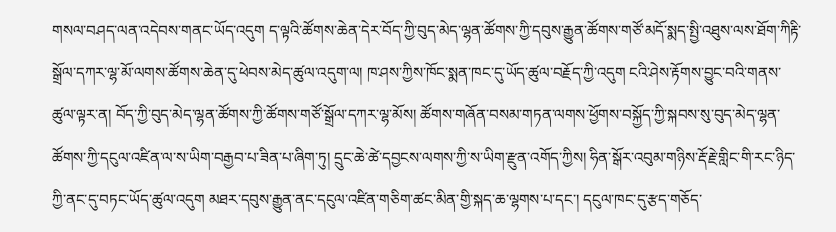གསལ་བཤད་ལན་འདེབས་གནང་ཡོད་འདུག ད་ལྟའི་ཚོགས་ཆེན་དེར་བོད་ཀྱི་བུད་མེད་ལྷན་ཚོགས་ཀྱི་དབུས་རྒྱུན་ཚོགས་གཙོ་མདོ་སྨད་སྤྱི་འཐུས་ལས་ཐོག་ཀིརྟི་སྒྲོལ་དཀར་ལྷ་མོ་ལགས་ཚོགས་ཆེན་དུ་ཕེབས་མེད་ཚུལ་འདུག་ལ། ཁ་ཤས་ཀྱིས་ཁོང་སྨན་ཁང་དུ་ཡོད་ཚུལ་བརྗོད་ཀྱི་འདུག ངའི་ཤེས་རྟོགས་བྱུང་བའི་གནས་ཚུལ་ལྟར་ན། བོད་ཀྱི་བུད་མེད་ལྷན་ཚོགས་ཀྱི་ཚོགས་གཙོ་སྒྲོལ་དཀར་ལྷ་མོས། ཚོགས་གཞོན་བསམ་གཏན་ལགས་ཕྱོགས་བསྐྱོད་ཀྱི་སྐབས་སུ་བུད་མེད་ལྷན་ཚོགས་ཀྱི་དངུལ་འཛིན་ལ་ས་ཡིག་བརྒྱབ་པ་ཟིན་པ་ཞིག་ཏུ། དྲུང་ཆེ་ཚེ་དབྱངས་ལགས་ཀྱི་ས་ཡིག་རྫུན་འགོད་ཀྱིས། ཧིན་སྒོར་འབུམ་གཉིས་རྡོ་རྗེ་གླིང་གི་རང་ཉིད་ཀྱི་ནང་དུ་བཏང་ཡོད་ཚུལ་འདུག མཐར་དབུས་རྒྱུན་ནང་དངུལ་འཛིན་གཅིག་ཚང་མིན་གྱི་སྐད་ཆ་ལྷགས་པ་དང་། དངུལ་ཁང་དུ་རྩད་གཅོད་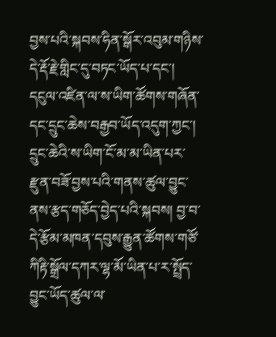བྱས་པའི་སྐབས་ཧིན་སྒོར་འབུམ་གཉིས་དེ་རྡོ་རྗེ་གླིང་དུ་བཏང་ཡོད་པ་དང་། དངུལ་འཛིན་ལ་ས་ཡིག་ཚོགས་གཞོན་དང་དྲུང་ཆེས་བརྒྱབ་ཡོད་འདུག་ཀྱང་། དྲུང་ཆེའི་ས་ཡིག་ངོ་མ་མ་ཡིན་པར་རྫུན་བཟོ་བྱས་པའི་གནས་ཚུལ་བྱུང་ནས་རྩད་གཅོད་བྱེད་པའི་སྐབས། བྱ་བ་དེ་རྩོམ་མཁན་དབུས་རྒྱུན་ཚོགས་གཙོ་ཀིརྟི་སྒྲོལ་དཀར་ལྷ་མོ་ཡིན་པ་ར་སྤྲོད་བྱུང་ཡོད་ཚུལ་ལ་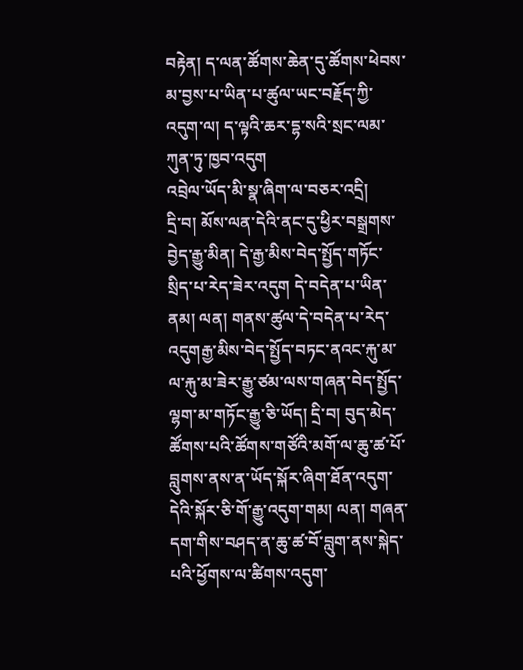བརྟེན། ད་ལན་ཚོགས་ཆེན་དུ་ཚོགས་ཕེབས་མ་བྱས་པ་ཡིན་པ་ཚུལ་ཡང་བརྗོད་ཀྱི་འདུག་ལ། ད་ལྟའི་ཆར་དྷ་སའི་སྲང་ལམ་ཀུན་ཏུ་ཁྱབ་འདུག
འབྲེལ་ཡོད་མི་སྣ་ཞིག་ལ་བཅར་འདྲི།
དྲི་བ། མོས་ལན་དེའི་ནང་དུ་ཕྱིར་བསྒྲགས་བྱེད་རྒྱུ་མིན། དེ་རྒྱ་མིས་བེད་སྤྱོད་གཏོང་སྲིད་པ་རེད་ཟེར་འདུག དེ་བདེན་པ་ཡིན་ནམ། ལན། གནས་ཚུལ་དེ་བདེན་པ་རེད་འདུགརྒྱ་མིས་བེད་སྤྱོད་བཏང་ནའང་རྐུ་མ་ལ་རྐུ་མ་ཟེར་རྒྱུ་ཙམ་ལས་གཞན་བེད་སྤྱོད་ལྷག་མ་གཏོང་རྒྱུ་ཅི་ཡོད། དྲི་བ། བུད་མེད་ཚོགས་པའི་ཚོགས་གཙོའི་མགོ་ལ་ཆུ་ཚ་པོ་བླུགས་ནས་ན་ཡོད་སྐོར་ཞིག་ཐོན་འདུག་དེའི་སྐོར་ཅི་གོ་རྒྱུ་འདུག་གམ། ལན། གཞན་དག་གིས་བཤད་ན་ཆུ་ཚ་བོ་བླུག་ནས་སྐེད་པའི་ཕྱོགས་ལ་ཚིགས་འདུག་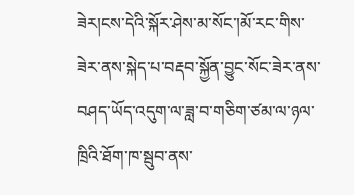ཟེར།ངས་དེའི་སྐོར་ཤེས་མ་སོང་།མོ་རང་གིས་ཟེར་ནས་སྐེད་པ་བརྡབ་སྐྱོན་བྱུང་སོང་ཟེར་ནས་བཤད་ཡོད་འདུག་ལ་ཟླ་བ་གཅིག་ཙམ་ལ་ཉལ་ཁྲིའི་ཐོག་ཁ་སྦུབ་ནས་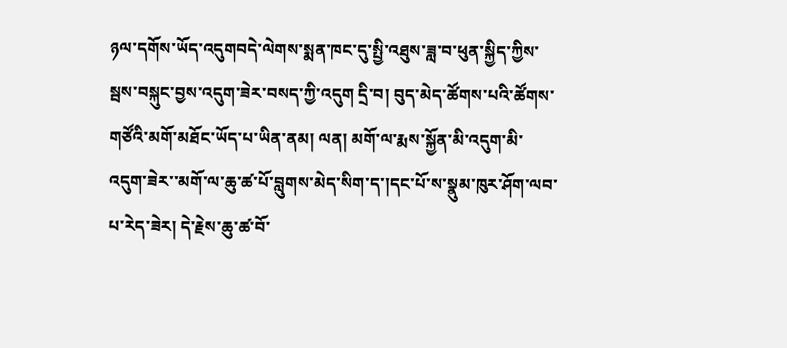ཉལ་དགོས་ཡོད་འདུགབདེ་ལེགས་སྨན་ཁང་དུ་སྤྱི་འཐུས་ཟླ་བ་ཕུན་སྐྱིད་ཀྱིས་སྦས་བསྐུང་བྱས་འདུག་ཟེར་བསད་ཀྱི་འདུག དྲི་བ། བུད་མེད་ཚོགས་པའི་ཚོགས་གཙོའི་མགོ་མཐོང་ཡོད་པ་ཡིན་ནམ། ལན། མགོ་ལ་རྨས་སྐྱོན་མི་འདུག་མི་འདུག་ཟེར་་མགོ་ལ་ཆུ་ཚ་པོ་བླུགས་མེད་སིག་ད་།དང་པོ་ས་སྣུམ་ཁུར་ཤོག་ལབ་པ་རེད་ཟེར། དེ་རྗེས་ཆུ་ཚ་བོ་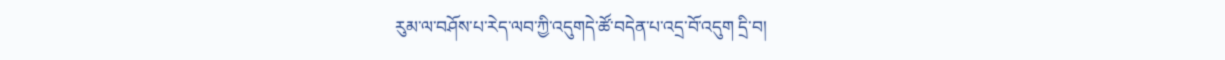རུམ་ལ་བཤོས་པ་རེད་ལབ་ཀྱི་འདུགདེ་ཚོ་བདེན་པ་འདྲ་བོ་འདུག དྲི་བ།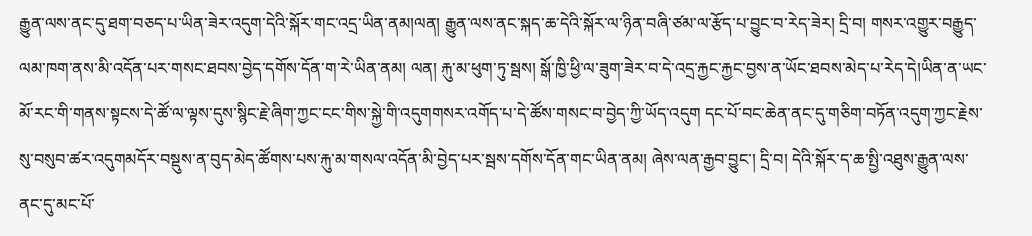རྒྱུན་ལས་ནང་དུ་ཐག་བཅད་པ་ཡིན་ཟེར་འདུག་དེའི་སྐོར་གང་འདྲ་ཡིན་ནམ།ལན། རྒྱུན་ལས་ནང་སྐད་ཆ་དེའི་སྐོར་ལ་ཉིན་བཞི་ཙམ་ལ་རྩོད་པ་བྱུང་བ་རེད་ཟེར། དྲི་བ། གསར་འགྱུར་བརྒྱུད་ལམ་ཁག་ནས་མི་འདོན་པར་གསང་ཐབས་བྱེད་དགོས་དོན་ག་རེ་ཡིན་ནམ། ལན། རྐུ་མ་ཕུག་ཏུ་སྦས། སྒོ་ཁྱི་ཕྱི་ལ་ཟུག་ཟེར་བ་དེ་འདྲ་རྐྱང་རྐྱང་བྱས་ན་ཡོང་ཐབས་མེད་པ་རེད་དེ།ཡིན་ན་ཡང་མོ་རང་གི་གནས་སྟངས་དེ་ཚོ་ལ་ལྟས་དུས་སྙིང་རྗེ་ཞིག་ཀྱང་ངང་གིས་སྐྱེ་གི་འདུགགསར་འགོད་པ་དེ་ཚོས་གསང་བ་བྱེད་ཀྱི་ཡོད་འདུག དང་པོ་བང་ཆེན་ནང་དུ་གཅིག་བཏོན་འདུག་ཀྱང་རྗེས་སུ་བསུབ་ཚར་འདུགམདོར་བསྡུས་ན་བུད་མེད་ཚོགས་པས་རྐུ་མ་གསལ་འདོན་མི་བྱེད་པར་སྦས་དགོས་དོན་གང་ཡིན་ནམ། ཞེས་ལན་རྒྱབ་བྱུང་། དྲི་བ། དེའི་སྐོར་ད་ཆ་སྤྱི་འཐུས་རྒྱུན་ལས་ནང་དུ་མང་པོ་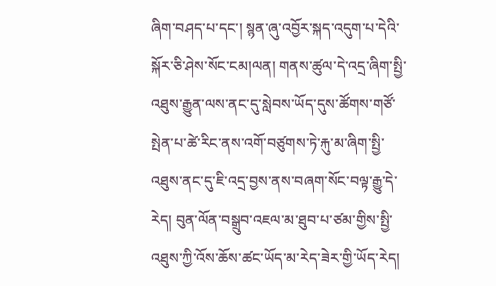ཞིག་བཤད་པ་དང་། སྙན་ཞུ་འབྱོར་སྐད་འདུག་པ་དེའི་སྐོར་ཅི་ཤེས་སོང་ངམ།ལན། གནས་ཚུལ་དེ་འདྲ་ཞིག་སྤྱི་འཐུས་རྒྱུན་ལས་ནང་དུ་སླེབས་ཡོད་དུས་ཚོགས་གཙོ་སྤེན་པ་ཚེ་རིང་ནས་འགོ་བཙུགས་ཏེ་རྐུ་མ་ཞིག་སྤྱི་འཐུས་ནང་དུ་ཇི་འདྲ་བྱས་ནས་བཞག་སོང་བལྟ་རྒྱུ་དེ་རེད། བུན་ལོན་བསྒྲུབ་འཇལ་མ་ཐུབ་པ་ཙམ་གྱིས་སྤྱི་འཐུས་ཀྱི་འོས་ཆོས་ཚང་ཡོད་མ་རེད་ཟེར་གྱི་ཡོད་རེད།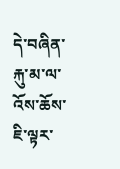དེ་བཞིན་རྐུ་མ་ལ་འོས་ཆོས་ཇི་ལྟར་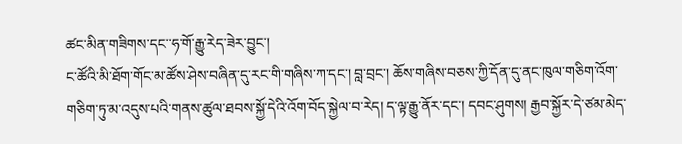ཚང་མིན་གཟིགས་དང་་ཧ་གོ་རྒྱུ་རེད་ཟེར་བྱུང་།
ང་ཚོའི་མི་ཐོག་གོང་མ་ཚོས་ཤེས་བཞིན་དུ་རང་གི་གཞིས་ཀ་དང་། བླ་བྲང་། ཆོས་གཞིས་བཅས་ཀྱི་དོན་དུ་ནང་ཁུལ་གཅིག་འོག་གཅིག་ཏུ་མ་འདུས་པའི་གནས་ཚུལ་ཐབས་སྐྱོ་དེའི་འོག་བོད་སྐྱེལ་བ་རེད། ད་ལྟ་རྒྱུ་ནོར་དང་། དབང་ཤུགས། རྒྱབ་སྐྱོར་དེ་ཙམ་མེད་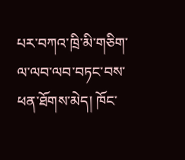པར་བཀའ་ཁྲི་མི་གཅིག་ལ་ལབ་ལབ་བཏང་བས་ཕན་ཐོགས་མེད། ཁོང་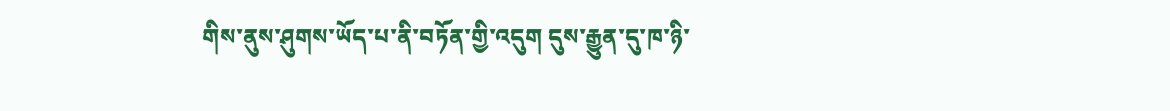གིས་ནུས་ཤུགས་ཡོད་པ་ནི་བཏོན་གྱི་འདུག དུས་རྒྱུན་དུ་ཁ་ཉི་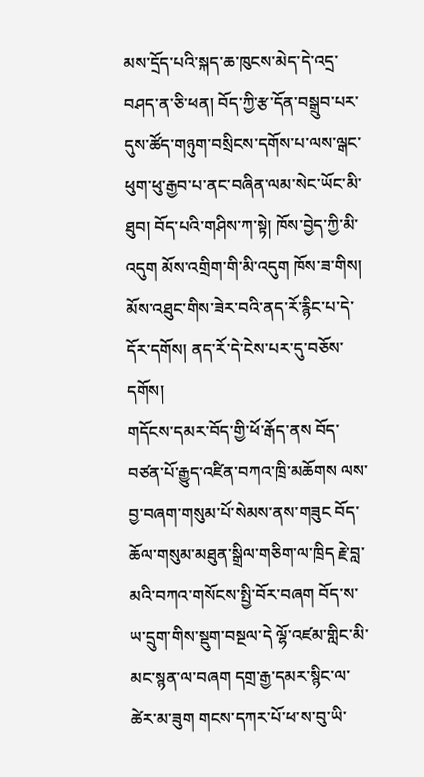མས་དྲོད་པའི་སྐད་ཆ་ཁུངས་མེད་དེ་འདྲ་བཤད་ན་ཅི་ཕན། བོད་ཀྱི་རྩ་དོན་བསྒྲུབ་པར་དུས་ཚོད་གཉུག་བསྲིངས་དགོས་པ་ལས་ལྒང་ཕུག་ཕུ་རྒྱབ་པ་ནང་བཞིན་ལམ་སེང་ཡོང་མི་ཐུབ། བོད་པའི་གཤིས་ཀ་སྟེ། ཁོས་བྱེད་ཀྱི་མི་འདུག མོས་འགྲིག་གི་མི་འདུག ཁོས་ཟ་གིས། མོས་འཐུང་གིས་ཟེར་བའི་ནད་རོ་རྙིང་པ་དེ་དོར་དགོས། ནད་རོ་དེ་ངེས་པར་དུ་བཅོས་དགོས།
གདོངས་དམར་བོད་གྱི་ཕོ་རྒོད་ནས བོད་བཙན་པོ་རྒྱུད་འཛིན་བཀའ་ཁྲི་མཆོགས ལས་བྱ་བཞག་གསུམ་པོ་སེམས་ནས་གཟུང བོད་ཆོལ་གསུམ་མཐུན་སྒྲིལ་གཅིག་ལ་ཁྲིད རྗེ་བླ་མའི་བཀའ་གསོངས་སྤྱི་བོར་བཞག བོད་ས་ཡ་དྲུག་གིས་སྡུག་བསྔལ་དེ ལྷོ་འཛམ་གླིང་མི་མང་སྙན་ལ་བཞག དགྲ་རྒྱ་དམར་སྙིང་ལ་ཚེར་མ་ཟུག གངས་དཀར་པོ་ཕ་ས་བུ་ཡི་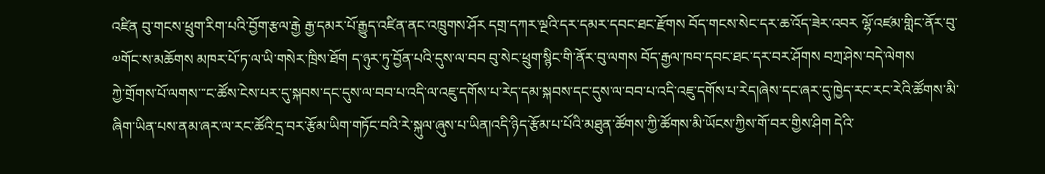འཛིན བུ་གངས་ཕྲུག་རིག་པའི་བྱོག་རྩལ་རྒྱེ རྒྱ་དམར་པོ་རྒྱུད་འཛིན་ནང་འཁྲུགས་ཤོར དགྲ་དཀར་ལྔའི་དར་དམར་དབང་ཐང་རྫོགས བོད་གངས་སེང་དར་ཆ་འོད་ཟེར་འབར ལྷོ་འཛམ་གླིང་ནོར་བུ་༧གོང་ས་མཆོགས མཁར་པོ་ཏ་ལ་ཡི་གསེར་ཁྲིས་ཐོག ད་ཉུར་ཏུ་བྱོན་པའི་དུས་ལ་བབ བུ་སེང་ཕྲུག་སྙིང་གི་ནོར་བུ་ལགས བོད་རྒྱལ་ཁབ་དབང་ཐང་དར་བར་ཤོགས བཀྲ་ཤེས་བདེ་ལེགས
ཀྱེ་གྲོགས་པོ་ལགས་་་ང་ཚོས་ངེས་པར་དུ་སྐབས་དང་དུས་ལ་བབ་པ་འདི་ལ་འཇུ་དགོས་པ་རེད་དམ་སྐབས་དང་དུས་ལ་བབ་པ་འདི་འཇུ་དགོས་པ་རེད།ཞེས་དང་ཞར་དུ་ཁྱེད་རང་རང་རེའི་ཚོགས་མི་ཞིག་ཡིན་པས་ནམ་ཞར་ལ་རང་ཚོའི་དྲ་བར་རྩོམ་ཡིག་གཏོང་བའི་རེ་སྐུལ་ཞུས་པ་ཡིན།འདི་ཉིད་རྩོམ་པ་པོའི་མཐུན་ཚོགས་ཀྱི་ཚོགས་མི་ཡོངས་ཀྱིས་གོ་བར་གྱིས་ཤིག དེའི་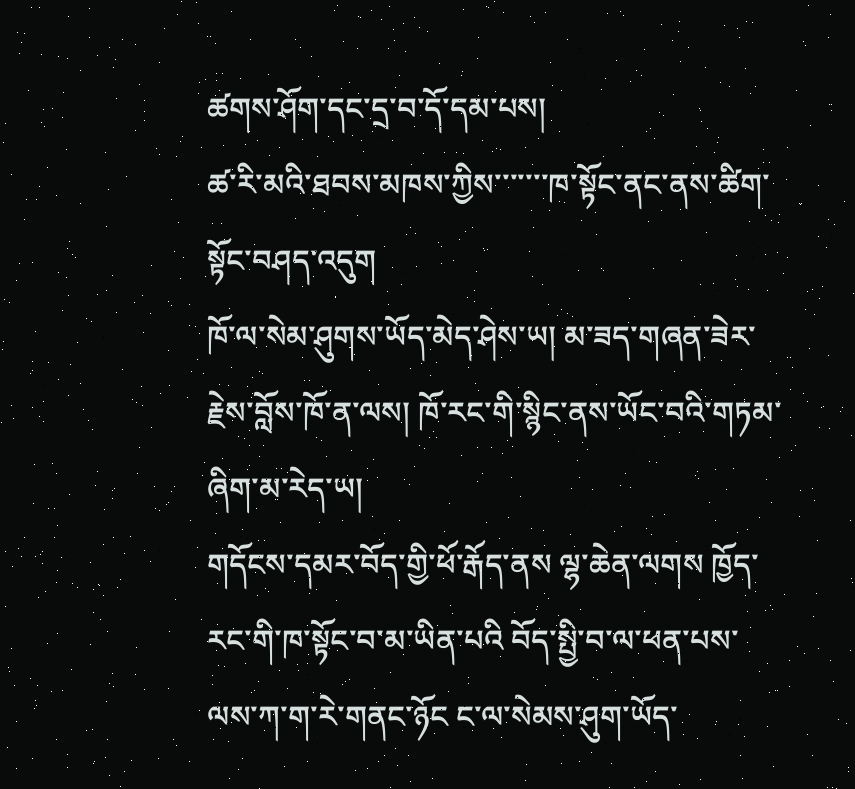ཚགས་ཤོག་དང་དྲ་བ་དོ་དམ་པས།
ཚ་རི་མའི་ཐབས་མཁས་ཀྱིས་་་་་་་ཁ་སྟོང་ནང་ནས་ཚིག་སྟོང་བཤད་འདུག
ཁོ་ལ་སེམ་ཤུགས་ཡོད་མེད་ཤེས་ཡ། མ་ཟད་གཞན་ཟེར་རྗེས་བློས་ཁོ་ན་ལས། ཁོ་རང་གི་སྙིང་ནས་ཡོང་བའི་གཏམ་ཞིག་མ་རེད་ཡ།
གདོངས་དམར་བོད་གྱི་ཕོ་རྒོད་ནས ལྷ་ཆེན་ལགས ཁྱོད་རང་གི་ཁ་སྟོང་བ་མ་ཡིན་པའི བོད་སྤྱི་བ་ལ་ཕན་པས་ལས་ཀ་ག་རེ་གནང་ཉོང ང་ལ་སེམས་ཤུག་ཡོད་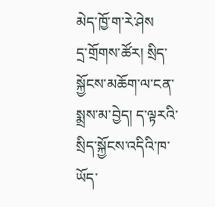མེད་ཁྱོ་ག་རེ་ཤེས
དྲ་གྲོགས་ཚོར། སྲིད་སྐྱོངས་མཆོག་ལ་ངན་སྨྲས་མ་བྱེད། ད་ལྟརའི་སྲིད་སྐྱོངས་འདིའི་ཁ་ཡོད་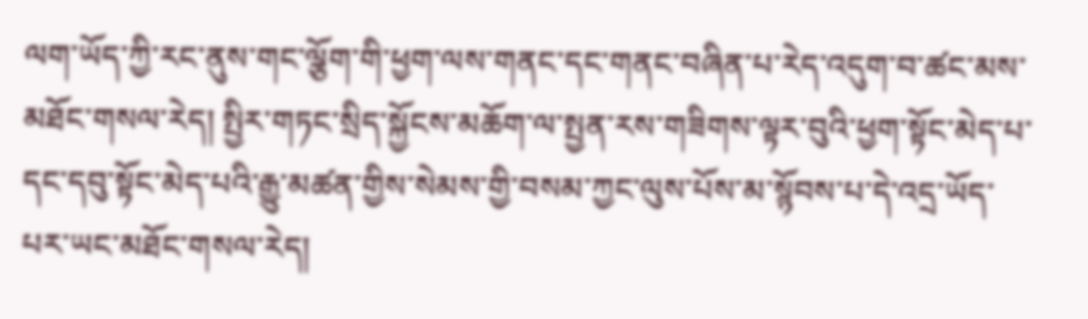ལག་ཡོད་ཀྱི་རང་ནུས་གང་ལྕོག་གི་ཕྱག་ལས་གནང་དང་གནང་བཞིན་པ་རེད་འདུག་བ་ཚང་མས་མཐོང་གསལ་རེད། སྤྱིར་གཏང་སྲིད་སྐྱོངས་མཆོག་ལ་སྤྱན་རས་གཟིགས་ལྟར་བུའི་ཕྱག་སྟོང་མེད་པ་དང་དབུ་སྟོང་མེད་པའི་རྒྱུ་མཚན་གྱིས་སེམས་གྱི་བསམ་ཀྱང་ལུས་པོས་མ་སྙོབས་པ་དེ་འདྲ་ཡོད་པར་ཡང་མཐོང་གསལ་རེད།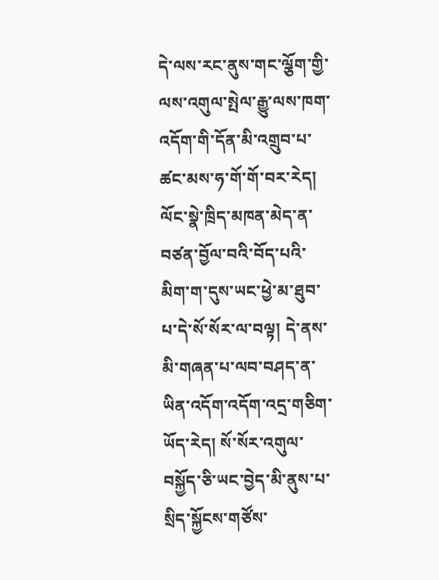དེ་ལས་རང་ནུས་གང་ལྕོག་གྱི་ལས་འགུལ་སྤེལ་རྒྱུ་ལས་ཁག་འདོག་གི་དོན་མི་འགྲུབ་པ་ཚང་མས་ཧ་གོ་གོ་བར་རེད། ལོང་སྣེ་ཁྲིད་མཁན་མེད་ན་བཙན་བྱོལ་བའི་བོད་པའི་མིག་ག་དུས་ཡང་ཕྱེ་མ་ཐུབ་པ་དེ་སོ་སོར་ལ་བལྟ། དེ་ནས་མི་གཞན་པ་ལབ་བཤད་ན་ཡིན་འདོག་འདོག་འདྲ་གཅིག་ཡོད་རེད། སོ་སོར་འགུལ་བསྐྱོད་ཅི་ཡང་བྱེད་མི་ནུས་པ་སྲིད་སྐྱོངས་གཙོས་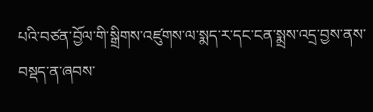པའི་བཙན་བྱོལ་གི་སྒྲིགས་འཛུགས་ལ་སྨད་ར་དང་ངན་སྨྲས་འདྲ་བྱས་ནས་བསྡད་ན་ཞབས་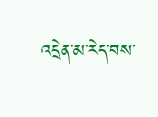འདྲེན་མ་རེད་བས་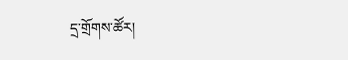དྲ་གྲོགས་ཚོར།